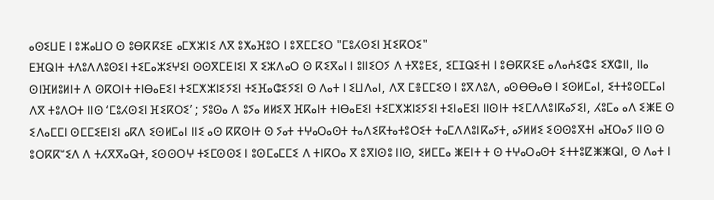ⴰⵙⵉⵡⴹ ⵏ ⵓⵣⴰⵡⵔ ⵙ ⵓⴱⴽⴽⵉⴹ ⴰⵎⵅⵣⵏⵉ ⴷⴳ ⵓⵅⴰⴼⵓⵔ ⵏ ⵓⴳⵎⵎⵉⵔ "ⵎⵓⵃⵙⵉⵏ ⴼⵉⴽⵔⵉ"
ⴹⴼⵕⵏⵜ ⵜⴷⵓⴷⴷⵓⵙⵉⵏ ⵜⵉⵎⴰⵣⵉⵖⵉⵏ ⵙⵙⴳⵎⴹⵏⵉⵏ ⴳ ⵉⵣⴷⴰⵔ ⵙ ⴽⵉⴳⴰⵏ ⵏ ⵓⵏⵏⵉⵔⵢ ⴷ ⵜⴳⵓⴹⵉ, ⵉⵎⵊⵕⵉⵜⵏ ⵏ ⵓⴱⴽⴽⵉⴹ ⴰⴷⴰⵄⵉⵛⵉ ⵉⵅⵛⵏⵏ, ⵏⵏⴰ ⵙⵏⴼⵍⵓⵍⵏⵜ ⴷ ⵙⴽⵔⵏⵜ ⵜⵏⴱⴰⴹⵉⵏ ⵜⵉⵎⵅⵣⵏⵉⵢⵉⵏ ⵜⵉⴼⴰⵛⵉⵢⵉⵏ ⵙ ⴷⴰⵜ ⵏ ⵉⵡⴷⴰⵏ, ⴷⴳ ⵎⴻⵎⵎⵉⵙ ⵏ ⵓⴳⴷⵓⴷ, ⴰⵙⴱⴱⴰⴱ ⵏ ⵉⵙⵍⵎⴰⵏ, ⵉⵜⵜⵓⵙⵎⵎⴰⵏ ⴷⴳ ⵜⵓⴷⵔⵜ ⵏⵏⵙ ‘ⵎⵓⵃⵙⵉⵏ ⴼⵉⴽⵔⵉ’ ; ⵢⵓⵙⴰ ⴷ ⵓⵢⴰ ⵍⵍⵉⴳ ⴼⴽⴰⵏⵜ ⵜⵏⴱⴰⴹⵉⵏ ⵜⵉⵎⵅⵣⵏⵉⵢⵉⵏ ⵜⵉⵏⴰⴹⵉⵏ ⵏⵏⵙⵏⵜ ⵜⵉⵎⴷⴷⵓⵏⴽⴰⵢⵉⵏ, ⵃⵓⵎⴰ ⴰⴷ ⵉⵥⴹ ⵙ ⵉⴷⴰⵎⵎⵏ ⵙⵎⵎⵉⴹⵏⵉⵏ ⴰⴽⴷ ⵉⵙⵍⵎⴰⵏ ⵏⵏⵉ ⴰⵙ ⴽⴽⵙⵏⵜ ⵙ ⵢⴰⵜ ⵜⵖⴰⵔⴰⵙⵜ ⵜⴰⴷⵉⴽⵜⴰⵜⵓⵔⵉⵜ ⵜⴰⵎⴷⴷⵓⵏⴽⴰⵢⵜ, ⴰⵢⵍⵍⵉ ⵉⵙⵙⵓⴳⵜⵏ ⴰⴼⵔⴰⵢ ⵏⵏⵙ ⵙ ⵓⵔⴽⴽⵯⵉⴷ ⴷ ⵜⵃⴳⴳⴰⵕⵜ, ⵉⵙⵙⵔⵖ ⵜⵉⵎⵙⵙⵉ ⵏ ⵓⵙⵎⴰⵎⵎⵉ ⴷ ⵜⵏⴽⵔⴰ ⴳ ⵓⴳⵏⵙⵓ ⵏⵏⵙ, ⵉⵍⵎⵎⴰ ⵥⴹⵏⵜ ⵜ ⵙ ⵜⵖⴰⵔⴰⵙⵜ ⵉⵜⵜⵓⵇⵥⵥⵕⵏ, ⵙ ⴷⴰⵜ ⵏ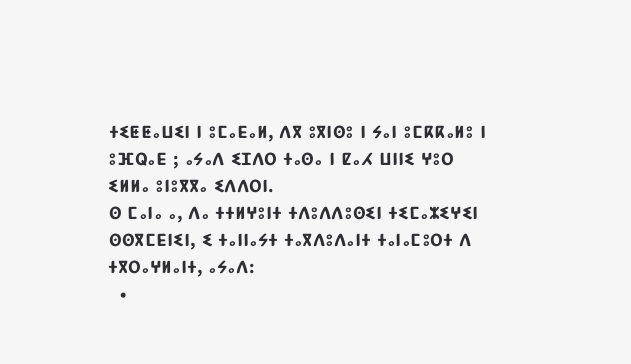ⵜⵉⵟⵟⴰⵡⵉⵏ ⵏ ⵓⵎⴰⴹⴰⵍ, ⴷⴳ ⵓⴳⵏⵙⵓ ⵏ ⵢⴰⵏ ⵓⵎⴽⴽⴰⵍⵓ ⵏ ⵓⴼⵕⴰⴹ ; ⴰⵢⴰⴷ ⵉⵊⴷⵔ ⵜⴰⵙⴰ ⵏ ⵇⴰⵃ ⵡⵏⵏⵉ ⵖⵓⵔ ⵉⵍⵍⴰ ⵓⵏⵓⴳⴳⴰ ⵉⴷⴷⵔⵏ.
ⵙ ⵎⴰⵏⴰ ⴰ, ⴷⴰ ⵜⵜⵍⵖⵓⵏⵜ ⵜⴷⵓⴷⴷⵓⵙⵉⵏ ⵜⵉⵎⴰⵣⵉⵖⵉⵏ ⵙⵙⴳⵎⴹⵏⵉⵏ, ⵉ ⵜⴰⵏⵏⴰⵢⵜ ⵜⴰⴳⴷⵓⴷⴰⵏⵜ ⵜⴰⵏⴰⵎⵓⵔⵜ ⴷ ⵜⴳⵔⴰⵖⵍⴰⵏⵜ, ⴰⵢⴰⴷ:
  •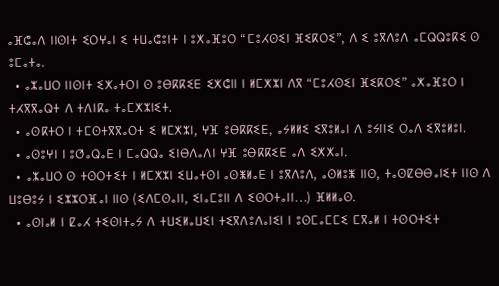ⴰⴼⵛⴰⴷ ⵏⵏⵙⵏⵜ ⵉⵔⵖⴰⵏ ⵉ ⵜⵡⴰⵛⵓⵏⵜ ⵏ ⵓⵅⴰⴼⵓⵔ “ⵎⵓⵃⵙⵉⵏ ⴼⵉⴽⵔⵉ”, ⴷ ⵉ ⵓⴳⴷⵓⴷ ⴰⵎⵕⵕⵓⴽⵉ ⵙ ⵓⵎⴰⵜⴰ.
  • ⴰⵣⴰⵡⵔ ⵏⵏⵙⵏⵜ ⵉⵅⴰⵜⵔⵏ ⵙ ⵓⴱⴽⴽⵉⴹ ⵉⵅⵛⵏⵏ ⵏ ⵍⵎⵅⵣⵏ ⴷⴳ “ⵎⵓⵃⵙⵉⵏ ⴼⵉⴽⵔⵉ” ⴰⵅⴰⴼⵓⵔ ⵏ ⵜⵃⴳⴳⴰⵕⵜ ⴷ ⵜⴷⵏⴽⴰ ⵜⴰⵎⵅⵣⵏⵉⵜ.
  • ⴰⵙⴽⵜⵔ ⵏ ⵜⵎⵙⵜⴳⴳⴰⵔⵜ ⵉ ⵍⵎⵅⵣⵏ, ⵖⴼ ⵓⴱⴽⴽⵉⴹ, ⴰⵢⵍⵍⵉ ⵉⴳⵓⵍⴰⵏ ⴷ ⵓⵢⵏⵏⵉ ⵔⴰⴷ ⵉⴳⵓⵍⵓⵏ.
  • ⴰⵙⵓⵖⵏ ⵏ ⵓⵚⴰⵕⴰⴹ ⵏ ⵎⴰⵕⵕⴰ ⵉⵏⴱⴷⴰⴷⵏ ⵖⴼ ⵓⴱⴽⴽⵉⴹ ⴰⴷ ⵉⵅⵅⴰⵏ.
  • ⴰⵣⴰⵡⵔ ⵙ ⵜⵙⵔⵜⵉⵜ ⵏ ⵍⵎⵅⵣⵏ ⵉⵡⴰⵜⵙⵏ ⴰⵙⵥⵍⴰⴹ ⵏ ⵓⴳⴷⵓⴷ, ⴰⵙⵍⵓⵥ ⵏⵏⵙ, ⵜⴰⵙⵇⴱⴱⴰⵏⵉⵜ ⵏⵏⵙ ⴷ ⵡⵓⴱⵓⵢ ⵏ ⵉⵣⵣⵔⴼⴰⵏ ⵏⵏⵙ (ⵉⴷⵎⵙⴰⵏⵏ, ⵉⵏⴰⵎⵓⵏⵏ ⴷ ⵉⵙⵔⵜⴰⵏⵏ…) ⴼⵍⵍⴰⵙ.
  • ⴰⵙⵏⴰⵍ ⵏ ⵇⴰⵃ ⵜⵉⵙⵏⵜⴰⵢ ⴷ ⵜⵡⵉⵍⴰⵡⵉⵏ ⵜⵉⴳⴷⵓⴷⴰⵏⵉⵏ ⵏ ⵓⵙⵎⴰⵎⵎⵉ ⵎⴳⴰⵍ ⵏ ⵜⵙⵔⵜⵉⵜ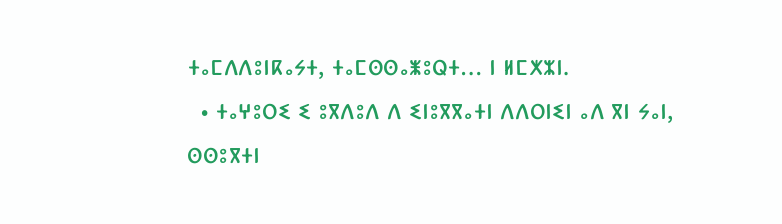ⵜⴰⵎⴷⴷⵓⵏⴽⴰⵢⵜ, ⵜⴰⵎⵙⵙⴰⵥⵓⵕⵜ… ⵏ ⵍⵎⵅⵣⵏ.
  • ⵜⴰⵖⵓⵔⵉ ⵉ ⵓⴳⴷⵓⴷ ⴷ ⵉⵏⵓⴳⴳⴰⵜⵏ ⴷⴷⵔⵏⵉⵏ ⴰⴷ ⴳⵏ ⵢⴰⵏ, ⵙⵙⵓⴳⵜⵏ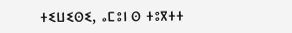ⵜⵉⵡⵉⵙⵉ, ⴰⵎⵓⵏ ⵙ ⵜⵓⴳⵜⵜ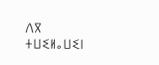ⴷⴳ ⵜⵡⵉⵍⴰⵡⵉⵏ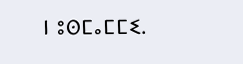ⵏ ⵓⵙⵎⴰⵎⵎⵉ.